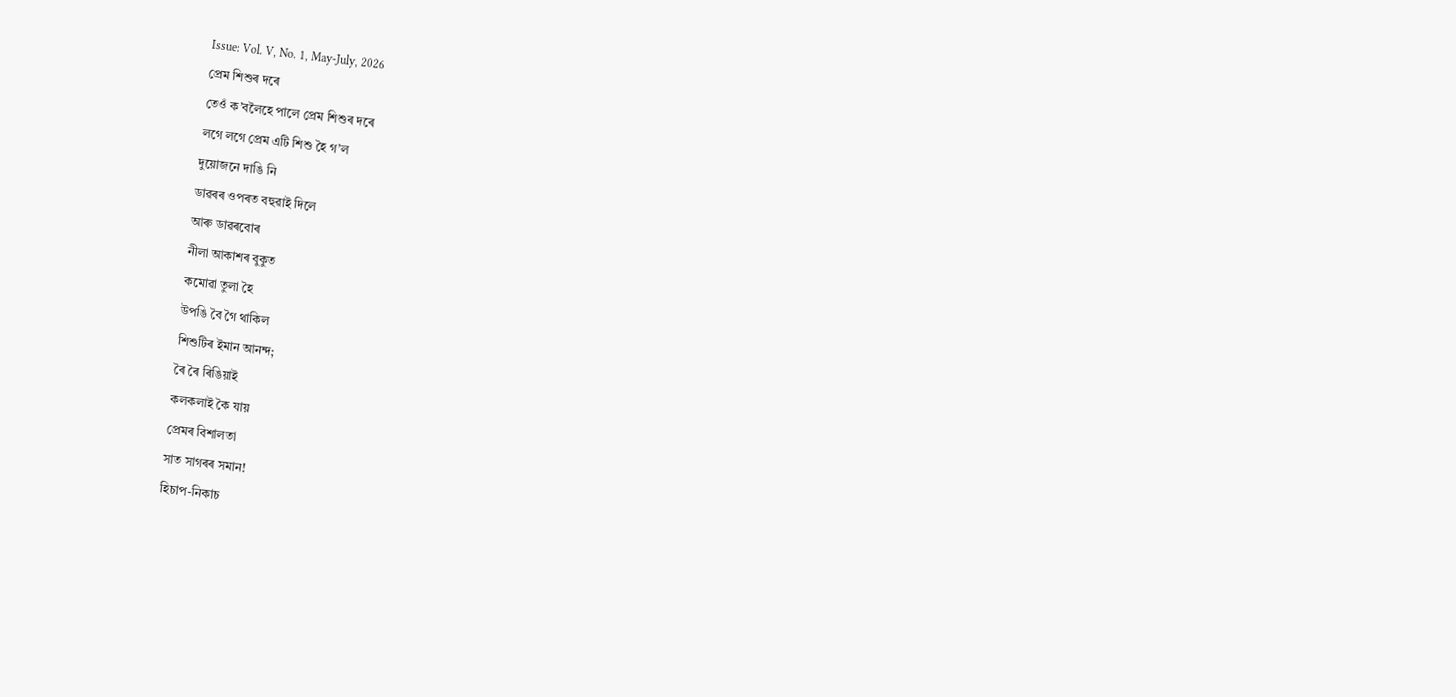Issue: Vol. V, No. 1, May-July, 2026
প্ৰেম শিশুৰ দৰে
তেওঁ ক’বলৈহে পালে প্ৰেম শিশুৰ দৰে
লগে লগে প্ৰেম এটি শিশু হৈ গ’ল
দুয়োজনে দাঙি নি
ডাৱৰৰ ওপৰত বহুৱাই দিলে
আৰু ডাৱৰবোৰ
নীলা আকাশৰ বুকুত
কমোৱা তুলা হৈ
উপঙি বৈ গৈ থাকিল
শিশুটিৰ ইমান আনন্দ;
ৰৈ ৰৈ ৰিঙিয়াই
কলকলাই কৈ যায়
প্ৰেমৰ বিশালতা
সাত সাগৰৰ সমান!
হিচাপ-নিকাচ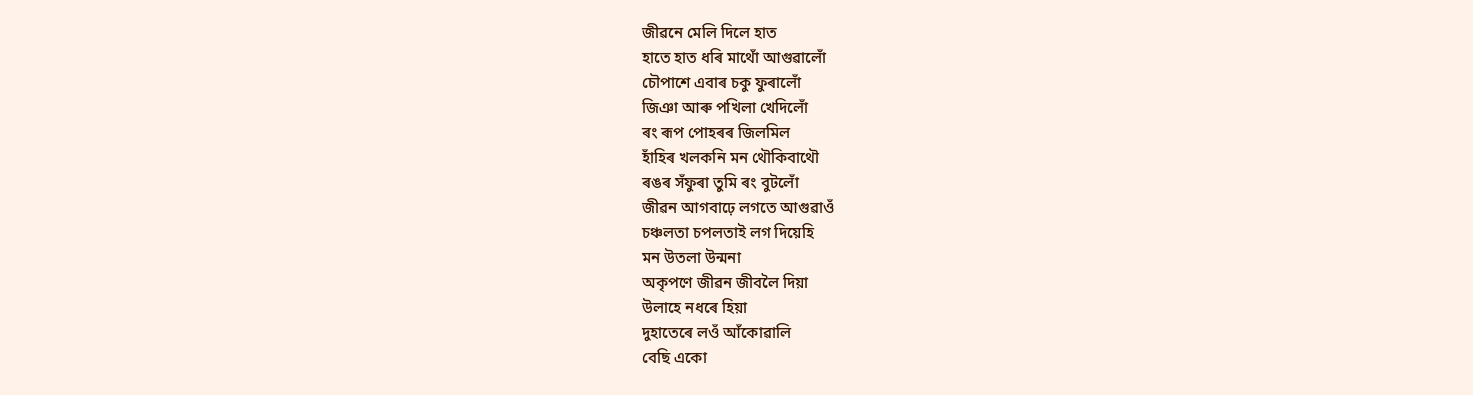জীৱনে মেলি দিলে হাত
হাতে হাত ধৰি মাথোঁ আগুৱালোঁ
চৌপাশে এবাৰ চকু ফুৰালোঁ
জিঞা আৰু পখিলা খেদিলোঁ
ৰং ৰূপ পোহৰৰ জিলমিল
হাঁহিৰ খলকনি মন থৌকিবাথৌ
ৰঙৰ সঁফুৰা তুমি ৰং বুটলোঁ
জীৱন আগবাঢ়ে লগতে আগুৱাওঁ
চঞ্চলতা চপলতাই লগ দিয়েহি
মন উতলা উন্মনা
অকৃপণে জীৱন জীবলৈ দিয়া
উলাহে নধৰে হিয়া
দুহাতেৰে লওঁ আঁকোৱালি
বেছি একো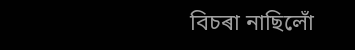বিচৰা নাছিলোঁ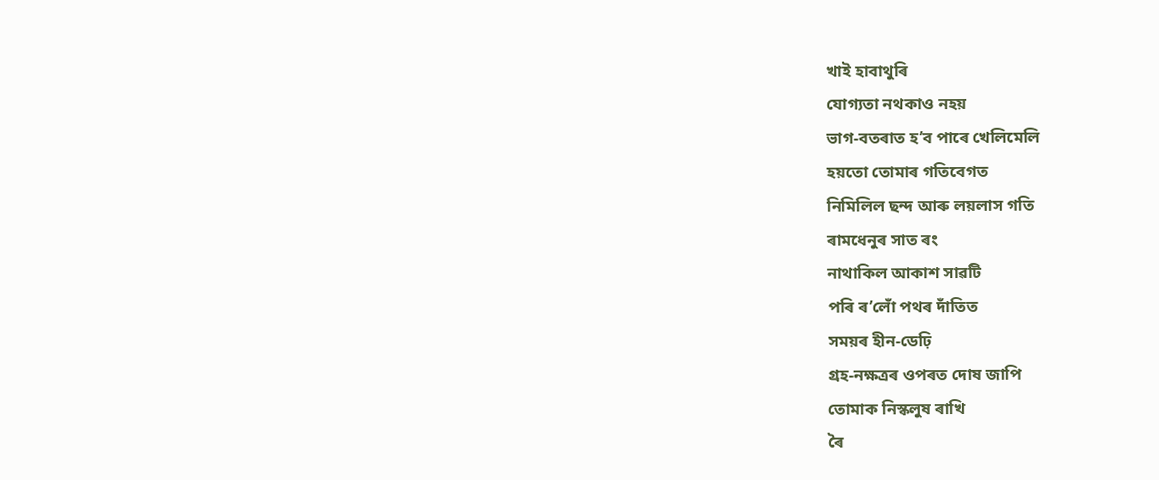খাই হাবাথুৰি
যোগ্যতা নথকাও নহয়
ভাগ-বতৰাত হ’ব পাৰে খেলিমেলি
হয়তো তোমাৰ গতিবেগত
নিমিলিল ছন্দ আৰু লয়লাস গতি
ৰামধেনুৰ সাত ৰং
নাথাকিল আকাশ সাৱটি
পৰি ৰ’লোঁ পথৰ দাঁতিত
সময়ৰ হীন-ডেঢ়ি
গ্ৰহ-নক্ষত্ৰৰ ওপৰত দোষ জাপি
তোমাক নিস্কলুষ ৰাখি
ৰৈ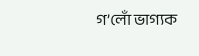গ’লোঁ ভাগ্যক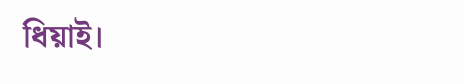ধিয়াই।